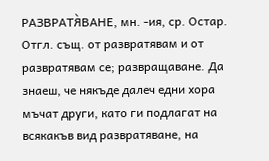РАЗВРАТЯ̀ВАНЕ, мн. -ия, ср. Остар. Отгл. същ. от развратявам и от развратявам се; развращаване. Да знаеш, че някъде далеч едни хора мъчат други, като ги подлагат на всякакъв вид развратяване, на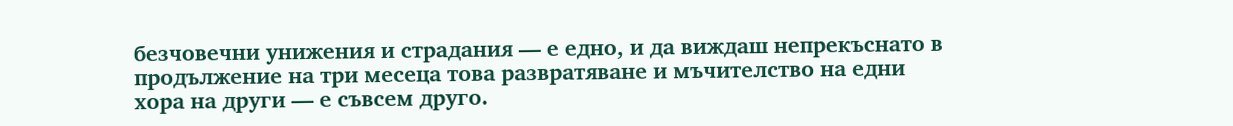безчовечни унижения и страдания — е едно, и да виждаш непрекъснато в продължение на три месеца това развратяване и мъчителство на едни хора на други — е съвсем друго.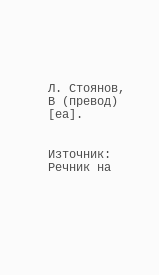Л. Стоянов, В (превод) [еа].


Източник: Речник на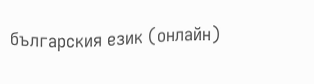българския език (онлайн)